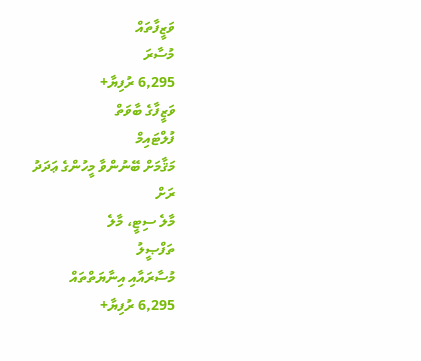ވަޒީފާތައް
މުސާރަ
6,295 ރުފިޔާ+
ވަޒީފާގެ ބާވަތް
ފުލްޓައިމް
މަޤާމަށް ބޭނުންވާ މީހުންގެ ޢަދަދު
ރަށް
މާލެ ސިޓީ، މާލެ
ތަފްޞީލު
މުސާރައާއި އިނާޔަތްތައް
6,295 ރުފިޔާ+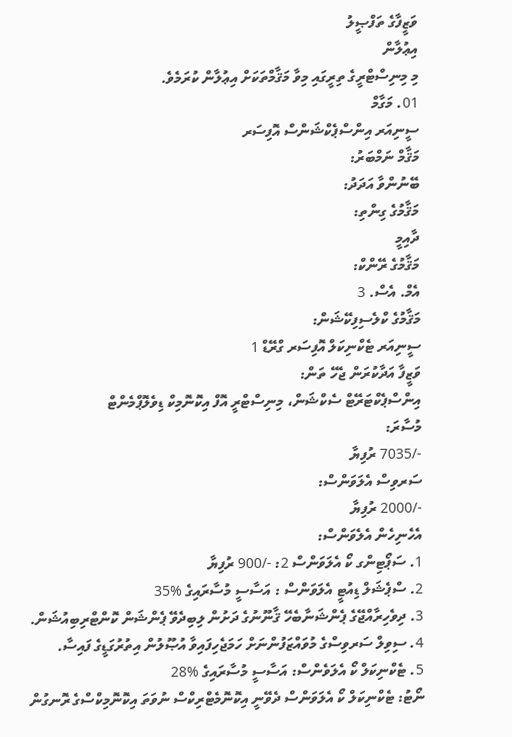ވަޒީފާގެ ތަފްޞީލު
އިޢުލާން
މި މިނިސްޓްރީގެ ތިރީގައި މިވާ މަޤާމްތަކަށް އިޢުލާން ކުރަމެވެ.
01. މަގާމް
ސީނިއަރ އިންސްޕެކްޝަންސް އޮފިސަރ
މަޤާމް ނަމްބަރު:
ބޭނުންވާ އަދަދު:
މަޤާމުގެ ގިންތި:
ދާއިމީ
މަޤާމުގެ ރޭންކް:
އެމް. އެސް. 3
މަޤާމުގެ ކްލެސިފިކޭޝަން:
ސީނިއަރ ޓެކްނިކަލް އޮފިސަރ ގްރޭޑް 1
ވަޒީފާ އަދާކުރަން ޖެހޭ ތަން:
އިންސްޕެކްޓަރޭޓް ސެކްޝަން، މިނިސްޓްރީ އޮފް އިކޮނޮމިކް ޑިވެލޮޕްމެންޓް
މުސާރަ:
-/7035 ރުފިޔާ
ސަރވިސް އެލަވަންސް:
-/2000 ރުފިޔާ
އެހެނިހެން އެލެވަންސް:
1. ސަޕޯޓިންގ ކޯ އެލަވަންސް 2: -/900 ރުފިޔާ
2. ސްޕެޝަލް ޑިއުޓީ އެލަވަންސް : އަސާސީ މުސާރައިގެ %35
3. ދިވެހިރާއްޖޭގެ ޕެންޝަނާބެހޭ ޤާނޫނުގެ ދަށުން ލިބިދެވޭ ޕެންޝަން ކޮންޓްރިބިއުޝަން.
4. ސިވިލް ސަރވިސްގެ މުވައްޒަފުންނަށް ހަމަޖެހިފައިވާ އުޞޫލުން އިތުރުގަޑީގެ ފައިސާ.
5. ޓެކްނިކަލް ކޯ އެލަވެންސް: އަސާސީ މުސާރައިގެ %28
ނޯޓު: ޓެކްނިކަލް ކޯ އެލަވަންސް ދެވޭނީ އިކޮނޮމެޓްރިކްސް ނުވަތަ އިކޮނޮމިކްސްގެ ރޮނގުން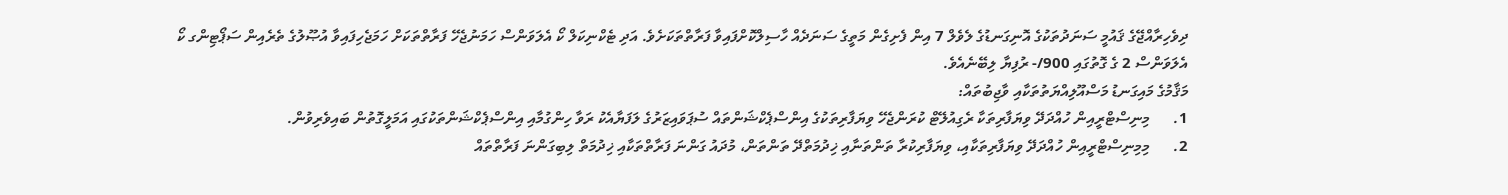ދިވެހިރާއްޖޭގެ ޤައުމީ ސަނަދުތަކުގެ އޮނިގަނޑުގެ ލެވެލް 7 އިން ފެށިގެން މަތީގެ ސަނަދެއް ހާސިލްކޮށްފައިވާ ފަރާތްތަކަށެވެ. އަދި ޓެކްނިކަލް ކޯ އެލަވަންސް ހަމަނުޖެހޭ ފަރާތްތަކަށް ހަމަޖެހިފައިވާ އުޞޫލުގެ ތެރެއިން ސަޕޯޓިންގ ކޯ އެލަވަންސް 2 ގެ ގޮތުގައި 900/- ރުފިޔާ ލިބޭނެއެވެ.
މަޤާމުގެ މައިގަނޑު މަސްއޫލިއްޔަތުތަކާއި ވާޖިބުތައް:
1.      މިނިސްޓްރީއިން ހުއްދަދޭ ވިޔަފާރިތަކާ ރެގިއުލޭޓް ކުރަންޖެހޭ ވިޔަފާރިތަކުގެ އިންސްޕެކްޝަންތައް ސުޕަވައިޒަރުގެ ލަފަޔާއެކު ރަވާ ހިންގުމާއި އިންސްޕެކްޝަންތަކުގައި އަމަލީގޮތުން ބައިވެރިވުން.
2.      މިމިނިސްޓްރީއިން ހުއްދަދޭ ވިޔަފާރިތަކާއި، ވިޔަފާރިކުރާ ތަންތަނާއި ޚިދުމަތްދޭ ތަންތަން، މުދައު ގަންނަ ފަރާތްތަކާއި ޚިދުމަތް ލިބިގަންނަ ފަރާތްތައް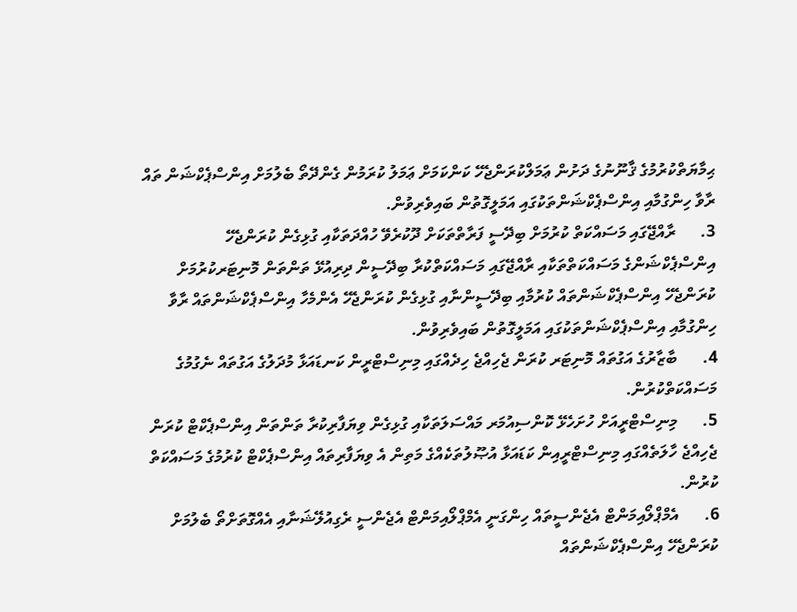ޙިމާޔަތްކުރުމުގެ ޤާނޫނުގެ ދަށުން ޢަމަލްކުރަންޖެހޭ ކަންކަމަށް ޢަމަލު ކުރަމުން ގެންދޭތޯ ބެލުމަށް އިންސްޕެކްޝަން ތައް ރާވާ ހިންގުމާއި އިންސްޕެކްޝަންތަކުގައި އަމަލީގޮތުން ބައިވެރިވުން.
3.      ރާއްޖޭގައި މަސައްކަތް ކުރުމަށް ބިދޭސީ ފަރާތްތަކަށް ދޫކުރެވޭ ހުއްދަތަކާއި ގުޅިގެން ކުރަންޖެހޭ އިންސްޕެކްޝަންގެ މަސައްކަތްތަކާއި ރާއްޖޭގައި މަސައްކަތްކުރާ ބިދޭސީން ދިރިއުޅޭ ތަންތަން މޮނިޓަރކުރުމަށް ކުރަންޖެހޭ އިންސްޕެކްޝަންތައް ކުރުމާއި ބިދޭސީންނާއި ގުޅިގެން ކުރަންޖެހޭ އެންމެހާ އިންސްޕެކްޝަންތައް ރާވާ ހިންގުމާއި އިންސްޕެކްޝަންތަކުގައި އަމަލީގޮތުން ބައިވެރިވުން.
4.      ބާޒާރުގެ އަގުތައް މޮނިޓަރ ކުރަން ޖެހިއްޖެ ހިދެއްގައި މިނިސްޓްރީން ކަނޑައަޅާ މުދަލުގެ އަގުތައް ނެގުމުގެ މަސައްކަތްކުރުން.
5.      މިނިސްޓްރީއަށް ހުށަހެޅޭ ކޮންސިއުމަރ މައްސަލަތަކާއި ގުޅިގެން ވިޔަފާރިކުރާ ތަންތަން އިންސްޕެކްޓް ކުރަން ޖެހިއްޖެ ހާލަތެއްގައި މިނިސްޓްރީއިން ކަޑައަޅާ އުޞޫލުތަކެއްގެ މަތިން އެ ވިޔަފާރިތައް އިންސްޕެކްޓް ކުރުމުގެ މަސައްކަތް ކުރުން.
6.      އެމްޕްލޯއިމަންޓް އެޖެންސީތައް ހިންގަނީ އެމްޕްލޯއިމަންޓް އެޖެންސީ ރެގިއުލޭޝަނާއި އެއްގޮތަށްތޯ ބެލުމަށް ކުރަންޖެހޭ އިންސްޕެކްޝަންތައް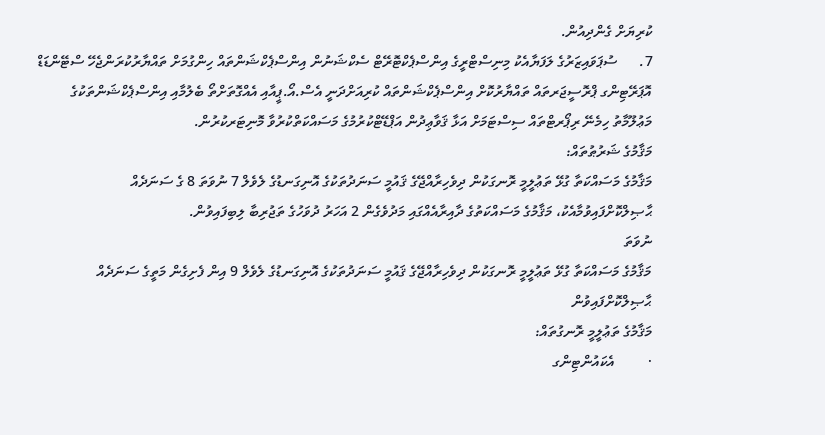ކުރިޔަށް ގެންދިއުން.
7.      ސުޕަވައިޒަރުގެ ލަފަޔާއެކު މިނިސްޓްރީގެ އިންސްޕެކްޓޮރޭޓް ސެކްޝަނުން އިންސްޕެކްޝަންތައް ހިންގުމަށް ތައްޔާރުކުރަންޖެހޭ ސްޓޭންޑަޑް އޮޕަރޭޓިންގ ޕްރޮސީޖަރތައް ތައްޔާރުކޮށް އިންސްޕެކްޝަންތައް ކުރިއަށްދަނީ އެސް.އޯ.ޕީއާއި އެއްގޮތަށްތޯ ބެލުމާއި އިންސްޕެކްޝަންތަކުގެ މަޢުލޫމާތު ހިމެނޭ ރިޕޯރޓްތައް ސިސްޓަމަށް އަޅާ ޤަވާޢިދުން އަޕްޑޭޓްކުރުމުގެ މަސައްކަތްކުރުވާ މޮނިޓަރކުރުން.
މަޤާމުގެ ޝަރުޠުތައް:
މަޤާމުގެ މަސައްކަތާ ގުޅޭ ތަޢުލީމީ ރޮނގަކުން ދިވެހިރާއްޖޭގެ ޤައުމީ ސަނަދުތަކުގެ އޮނިގަނޑުގެ ލެވެލް 7 ނުވަތަ 8 ގެ ސަނަދެއް ޙާޞިލްކޮށްފައިވުމާއެކު، މަޤާމުގެ މަސައްކަތުގެ ދާއިރާއެއްގައި މަދުވެގެން 2 އަހަރު ދުވަހުގެ ތަޖުރިބާ ލިބިފައިވުން.
ނުވަތަ
މަޤާމުގެ މަސައްކަތާ ގުޅޭ ތަޢުލީމީ ރޮނގަކުން ދިވެހިރާއްޖޭގެ ޤައުމީ ސަނަދުތަކުގެ އޮނިގަނޑުގެ ލެވެލް 9 އިން ފެށިގެން މަތީގެ ސަނަދެއް ޙާޞިލްކޮށްފައިވުން
މަޤާމުގެ ތަޢުލީމީ ރޮނގުތައް:
·         އެކައުންޓިންގ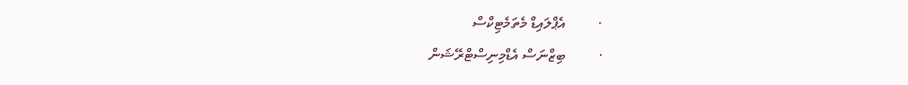·         އެޕްލައިޑް މެތަމެޓިކްސް
·         ބިޒްނަސް އެޑްމިނިސްޓްރޭޝަން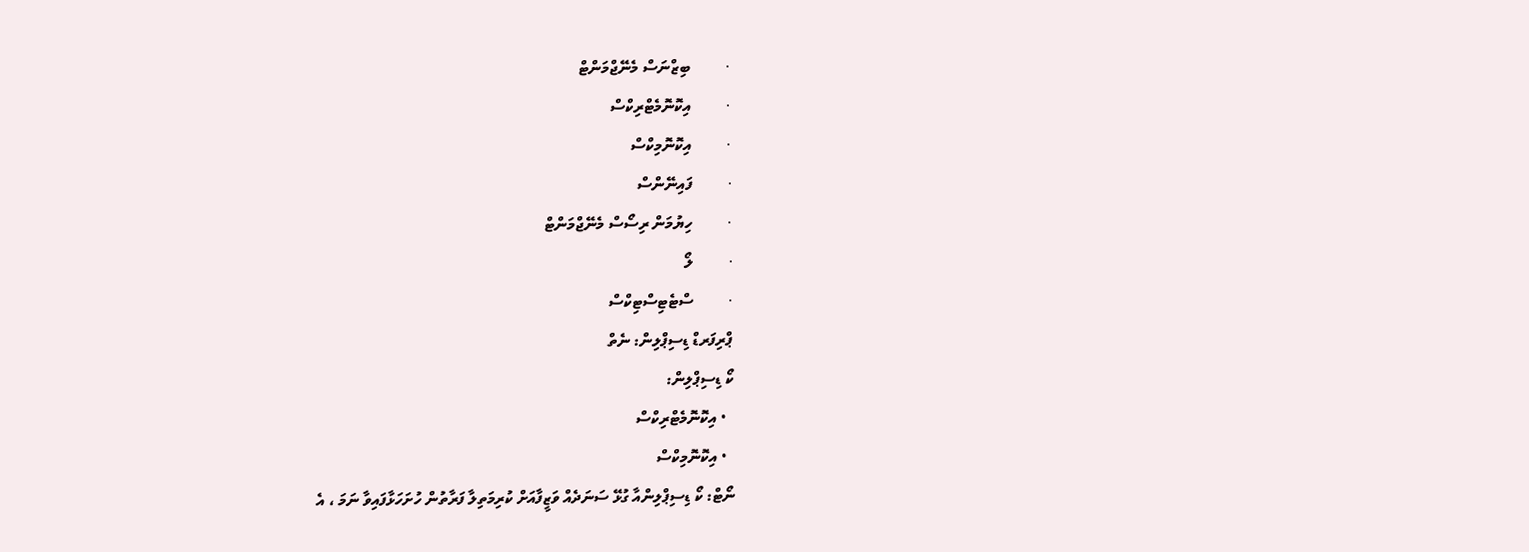·         ބިޒްނަސް މެނޭޖްމަންޓް
·         އިކޮނޮމެޓްރިކްސް
·         އިކޮނޮމިކްސް
·         ފައިނޭންސް
·         ހިޔުމަން ރިސޯސް މެނޭޖްމަންޓް
·         ލޯ
·         ސްޓެޓިސްޓިކްސް
ޕްރިފަރޑް ޑިސިޕްލިން: ނެތް
ކޯ ޑިސިޕްލިން:
  • އިކޮނޮމެޓްރިކްސް
  • އިކޮނޮމިކްސް
ނޯޓް: ކޯ ޑިސިޕްލިންއާ ގުޅޭ ސަނަދެއް ވަޒީފާއަށް ކުރިމަތިލާ ފަރާތުން ހުށަހަޅާފައިވާ ނަމަ ، އެ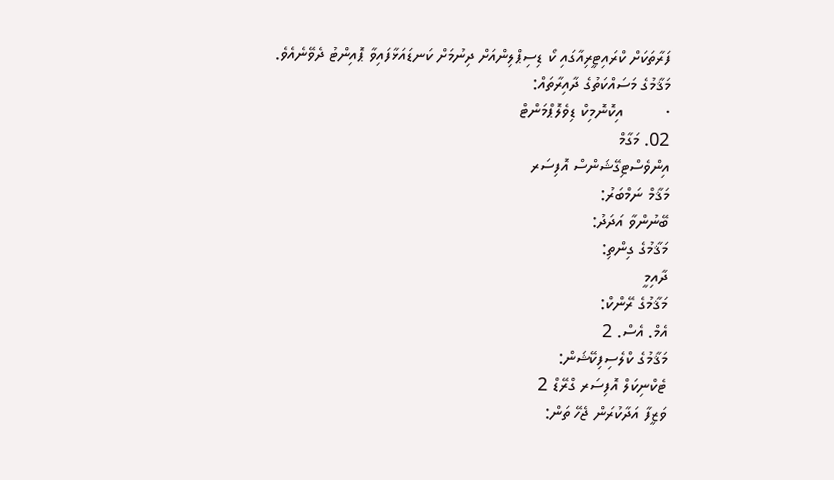ފަރާތަކަށް ކްރައިޓީރިއާގައި ކޯ ޑިސިޕްލިންއަށް ދިނުމަށް ކަނޑައަޅާފައިވާ ޕޮއިންޓު ދެވޭނެއެވެ.
މަޤާމުގެ މަސައްކަތުގެ ދާއިރާތައް:
·         އިކޮނޮމިކް ޑިވެލޮޕްމަންޓް
02. މަގާމް
އިންވެސްޓިގޭޝަންސް އޮފިސަރ
މަޤާމް ނަމްބަރު:
ބޭނުންވާ އަދަދު:
މަޤާމުގެ ގިންތި:
ދާއިމީ
މަޤާމުގެ ރޭންކް:
އެމް. އެސް. 2
މަޤާމުގެ ކްލެސިފިކޭޝަން:
ޓެކްނިކަލް އޮފިސަރ ގްރޭޑް 2
ވަޒީފާ އަދާކުރަން ޖެހޭ ތަން: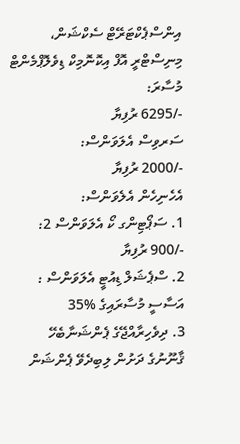އިންސްޕެކްޓަރޭޓް ސެކްޝަން، މިނިސްޓްރީ އޮފް އިކޮނޮމިކް ޑިވެލޮޕްމެންޓް
މުސާރަ:
-/6295 ރުފިޔާ
ސަރވިސް އެލަވަންސް:
-/2000 ރުފިޔާ
އެހެނިހެން އެލެވަންސް:
1. ސަޕޯޓިންގ ކޯ އެލަވަންސް 2: -/900 ރުފިޔާ
2. ސްޕެޝަލް ޑިއުޓީ އެލަވަންސް : އަސާސީ މުސާރައިގެ %35
3. ދިވެހިރާއްޖޭގެ ޕެންޝަނާބެހޭ ޤާނޫނުގެ ދަށުން ލިބިދެވޭ ޕެންޝަން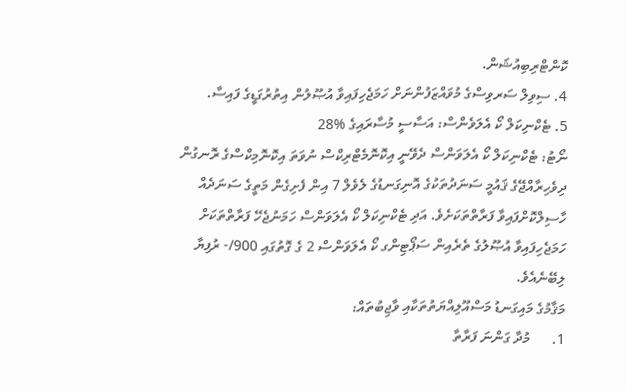ކޮންޓްރިބިއުޝަން.
4. ސިވިލް ސަރވިސްގެ މުވައްޒަފުންނަށް ހަމަޖެހިފައިވާ އުޞޫލުން އިތުރުގަޑީގެ ފައިސާ.
5. ޓެކްނިކަލް ކޯ އެލަވެންސް: އަސާސީ މުސާރައިގެ %28
ނޯޓު: ޓެކްނިކަލް ކޯ އެލަވަންސް ދެވޭނީ އިކޮނޮމެޓްރިކްސް ނުވަތަ އިކޮނޮމިކްސްގެ ރޮނގުން ދިވެހިރާއްޖޭގެ ޤައުމީ ސަނަދުތަކުގެ އޮނިގަނޑުގެ ލެވެލް 7 އިން ފެށިގެން މަތީގެ ސަނަދެއް ހާސިލްކޮށްފައިވާ ފަރާތްތަކަށެވެ. އަދި ޓެކްނިކަލް ކޯ އެލަވަންސް ހަމަނުޖެހޭ ފަރާތްތަކަށް ހަމަޖެހިފައިވާ އުޞޫލުގެ ތެރެއިން ސަޕޯޓިންގ ކޯ އެލަވަންސް 2 ގެ ގޮތުގައި 900/- ރުފިޔާ ލިބޭނެއެވެ.
މަޤާމުގެ މައިގަނޑު މަސްއޫލިއްޔަތުތަކާއި ވާޖިބުތައް:
1.      މުދާ ގަންނަ ފަރާތާ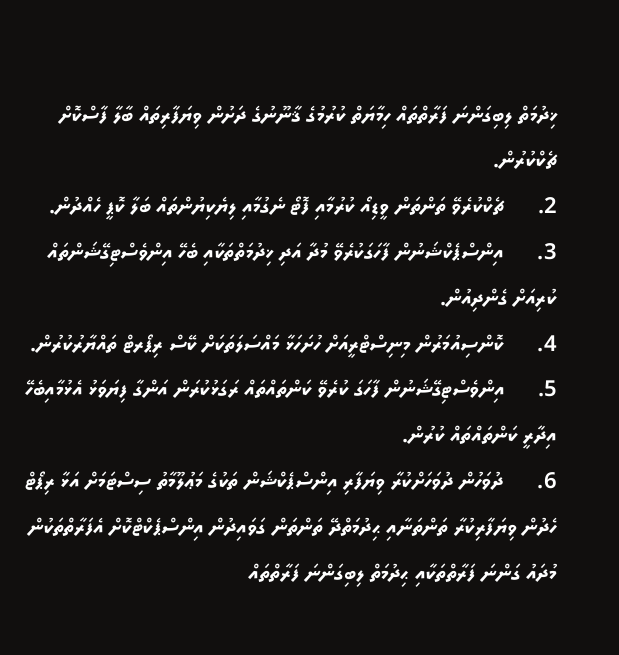ޚިދުމަތް ލިބިގަންނަ ފަރާތްތައް ހިމާޔަތް ކުރުމުގެ ޤާނޫނުގެ ދަށުން ވިޔަފާރިތައް ބާލާ ފާސްކޮށް ޗެކްކުރުން.
2.      ޗެކްކުރެވޭ ތަންތަން ވީޑިއޯ ކުރުމާއި ފޮޓޯ ނެގުމާއި ލިޔެކިޔުންތައް ބަލާ ކޮޕީ ހެއްދުން.
3.      އިންސްޕެކްޝަނުން ފާހަގަކުރެވޭ މުދާ އަދި ޚިދުމަތްތަކާއި ބެހޭ އިންވެސްޓިގޭޝަންތައް ކުރިއަށް ގެންދިއުން.
4.      ކޮންސިއުމަރުން މިނިސްޓްރީއަށް ހުށަހަޅާ މައްސަލަތަކަށް ކޭސް ރިޕޯރޓް ތައްޔާރުކުރުން.
5.      އިންވެސްޓިގޭޝަނުން ފާހަގަ ކުރެވޭ ކަންތައްތައް ރަގަޅުކުރަން އަންގާ ފިޔަވަޅު އެޅުމާއިބެހޭ އިދާރީ ކަންތައްތައް ކުރުން.
6.      ދުވަހުން ދުވަހަށްކުރާ ވިޔަފާރި އިންސްޕެކްޝަން ތަކުގެ މަޢުލޫމާތު ސިސްޓަމަށް އަޅާ ރިޕޯޓް ހެދުން ވިޔަފާރިކުރާ ތަންތަނާއި ޙިދުމަތްދޭ ތަންތަން ގަވައިދުން އިންސްޕެކްޓްކޮށް އެފަރާތްތަކުން މުދައު ގަންނަ ފަރާތްތަކާއި ޙިދުމަތް ލިބިގަންނަ ފަރާތްތައް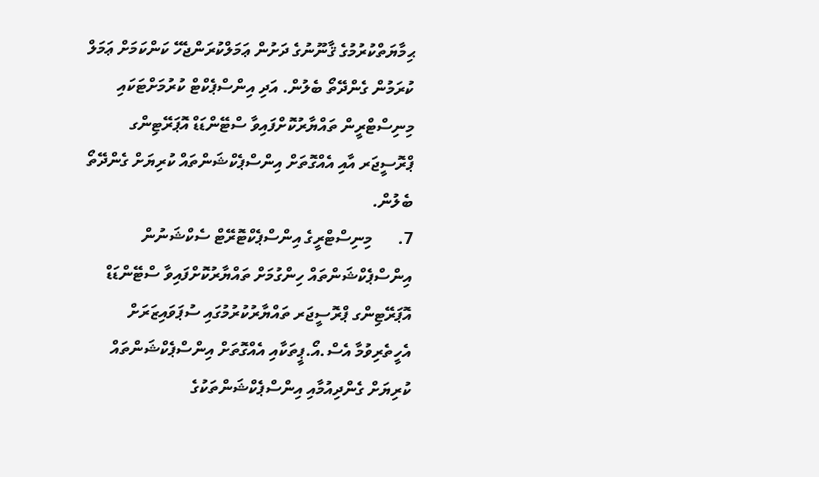ޙިމާޔަތްކުރުމުގެ ޤާނޫނުގެ ދަށުން ޢަމަލްކުރަންޖެހޭ ކަންކަމަށް ޢަމަލް ކުރަމުން ގެންދޭތޯ ބެލުން. އަދި އިންސްޕެކްޓް ކުރުމަށްޓަކައި މިނިސްޓްރީން ތައްޔާރުކޮށްފައިވާ ސްޓޭންޑަޑް އޮޕަރޭޓިންގ ޕްރޮސީޖަރ އާއި އެއްގޮތަށް އިންސްޕެކްޝަންތައް ކުރިޔަށް ގެންދޭތޯ ބެލުން.
7.      މިނިސްޓްރީގެ އިންސްޕެކްޓޮރޭޓް ސެކްޝަނުން އިންސްޕެކްޝަންތައް ހިންގުމަށް ތައްޔާރުކޮށްފައިވާ ސްޓޭންޑަޑް އޮޕަރޭޓިންގ ޕްރޮސީޖަރ ތައްޔާރުކުރުމުގައި ސުޕަވައިޒަރަށް އެހީތެރިވުމާ އެސް.އޯ.ޕީތަކާއި އެއްގޮތަށް އިންސްޕެކްޝަންތައް ކުރިޔަށް ގެންދިއުމާއި އިންސްޕެކްޝަންތަކުގެ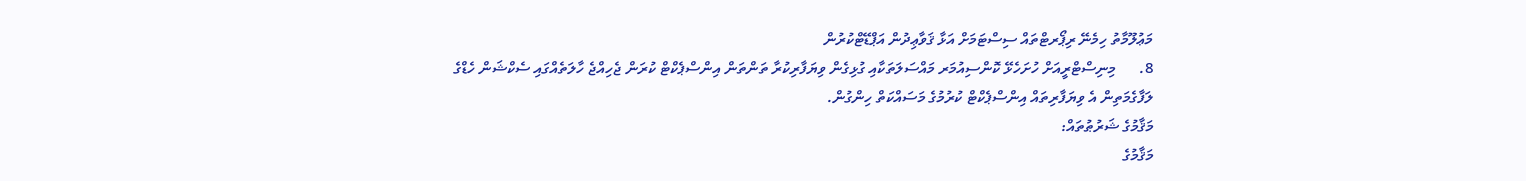މަޢުލޫމާތު ހިމެނޭ ރިޕޯރޓްތައް ސިސްޓަމަށް އަޅާ ޤަވާޢިދުން އަޕްޑޭޓްކުރުން
8.      މިނިސްޓްރީއަށް ހުށަހެޅޭ ކޮންސިއުމަރ މައްސަލަތަކާއި ގުޅިގެން ވިޔަފާރިކުރާ ތަންތަން އިންސްޕެކްޓް ކުރަން ޖެހިއްޖެ ހާލަތެއްގައި ސެކްޝަން ހެޑްގެ ލަފާގެމަތިން އެ ވިޔަފާރިތައް އިންސްޕެކްޓް ކުރުމުގެ މަސައްކަތް ހިންގުން.
މަޤާމުގެ ޝަރުޠުތައް:
މަޤާމުގެ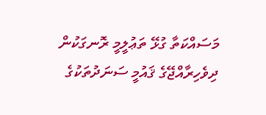މަސައްކަތާ ގުޅޭ ތަޢުލީމީ ރޮނގަކުން ދިވެހިރާއްޖޭގެ ޤައުމީ ސަނަދުތަކުގެ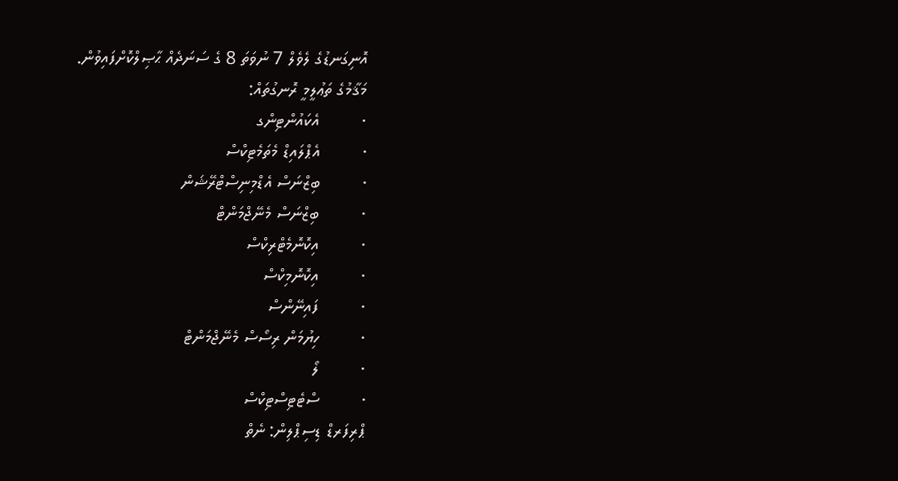އޮނިގަނޑުގެ ލެވެލް 7 ނުވަތަ 8 ގެ ސަނަދެއް ޙާޞިލްކޮށްފައިވުން.
މަޤާމުގެ ތަޢުލީމީ ރޮނގުތައް:
·         އެކައުންޓިންގ
·         އެޕްލައިޑް މެތަމެޓިކްސް
·         ބިޒްނަސް އެޑްމިނިސްޓްރޭޝަން
·         ބިޒްނަސް މެނޭޖްމަންޓް
·         އިކޮނޮމެޓްރިކްސް
·         އިކޮނޮމިކްސް
·         ފައިނޭންސް
·         ހިޔުމަން ރިސޯސް މެނޭޖްމަންޓް
·         ލޯ
·         ސްޓެޓިސްޓިކްސް
ޕްރިފަރޑް ޑިސިޕްލިން: ނެތް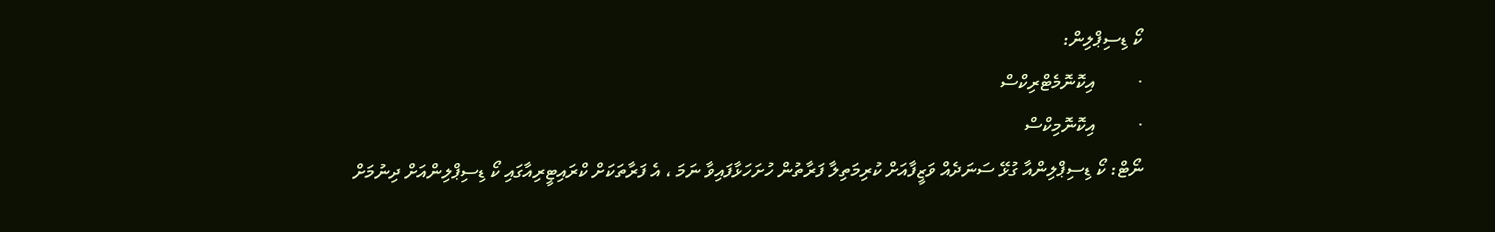ކޯ ޑިސިޕްލިން:
·         އިކޮނޮމެޓްރިކްސް
·         އިކޮނޮމިކްސް
ނޯޓް: ކޯ ޑިސިޕްލިންއާ ގުޅޭ ސަނަދެއް ވަޒީފާއަށް ކުރިމަތިލާ ފަރާތުން ހުށަހަޅާފައިވާ ނަމަ ، އެ ފަރާތަކަށް ކްރައިޓީރިއާގައި ކޯ ޑިސިޕްލިންއަށް ދިނުމަށް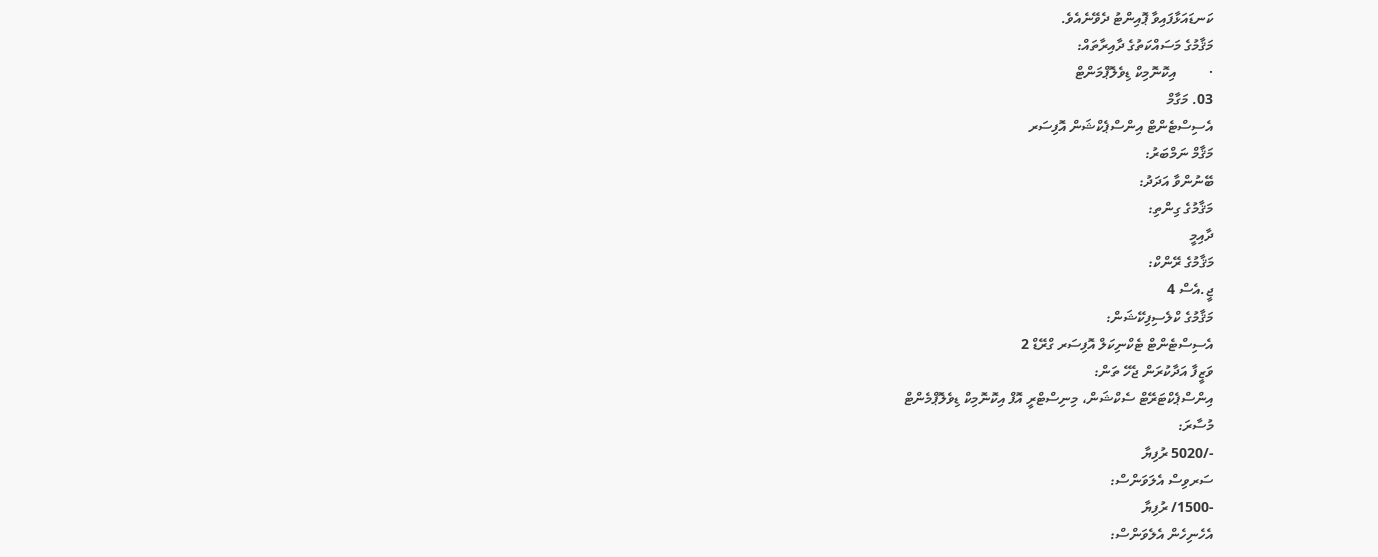ކަނޑައަޅާފައިވާ ޕޮއިންޓު ދެވޭނެއެވެ.
މަޤާމުގެ މަސައްކަތުގެ ދާއިރާތައް:
·         އިކޮނޮމިކް ޑިވެލޮޕްމަންޓް
03. މަގާމް
އެސިސްޓެންޓް އިންސްޕެކްޝަން އޮފިސަރ
މަޤާމް ނަމްބަރު:
ބޭނުންވާ އަދަދު:
މަޤާމުގެ ގިންތި:
ދާއިމީ
މަޤާމުގެ ރޭންކް:
ޖީ.އެސް 4
މަޤާމުގެ ކްލެސިފިކޭޝަން:
އެސިސްޓެންޓް ޓެކްނިކަލް އޮފިސަރ ގްރޭޑް 2
ވަޒީފާ އަދާކުރަން ޖެހޭ ތަން:
އިންސްޕެކްޓަރޭޓް ސެކްޝަން، މިނިސްޓްރީ އޮފް އިކޮނޮމިކް ޑިވެލޮޕްމެންޓް
މުސާރަ:
-/5020 ރުފިޔާ
ސަރވިސް އެލަވަންސް:
-1500/ ރުފިޔާ
އެހެނިހެން އެލެވަންސް: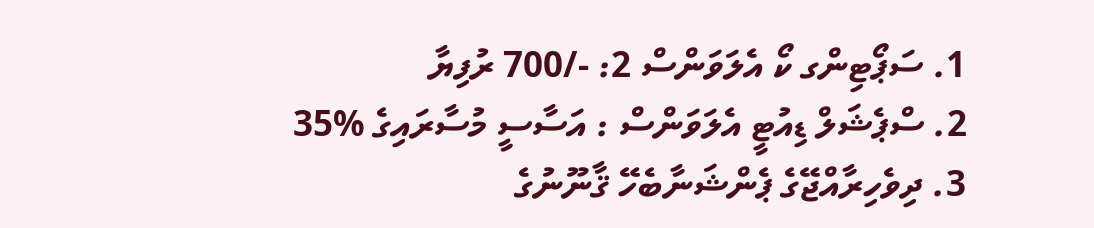1. ސަޕޯޓިންގ ކޯ އެލަވަންސް 2: -/700 ރުފިޔާ
2. ސްޕެޝަލް ޑިއުޓީ އެލަވަންސް : އަސާސީ މުސާރައިގެ %35
3. ދިވެހިރާއްޖޭގެ ޕެންޝަނާބެހޭ ޤާނޫނުގެ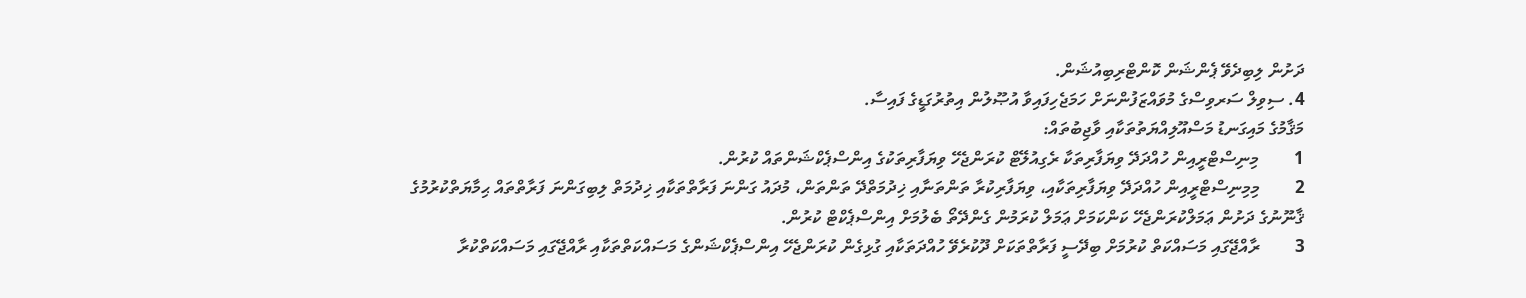ދަށުން ލިބިދެވޭ ޕެންޝަން ކޮންޓްރިބިއުޝަން.
4. ސިވިލް ސަރވިސްގެ މުވައްޒަފުންނަށް ހަމަޖެހިފައިވާ އުޞޫލުން އިތުރުގަޑީގެ ފައިސާ.
މަޤާމުގެ މައިގަނޑު މަސްއޫލިއްޔަތުތަކާއި ވާޖިބުތައް:
1        މިނިސްޓްރީއިން ހުއްދަދޭ ވިޔަފާރިތަކާ ރެގިއުލޭޓް ކުރަންޖެހޭ ވިޔަފާރިތަކުގެ އިންސްޕެކްޝަންތައް ކުރުން.
2        މިމިނިސްޓްރީއިން ހުއްދަދޭ ވިޔަފާރިތަކާއި، ވިޔަފާރިކުރާ ތަންތަނާއި ޚިދުމަތްދޭ ތަންތަން، މުދައު ގަންނަ ފަރާތްތަކާއި ޚިދުމަތް ލިބިގަންނަ ފަރާތްތައް ޙިމާޔަތްކުރުމުގެ ޤާނޫނުގެ ދަށުން ޢަމަލްކުރަންޖެހޭ ކަންކަމަށް ޢަމަލް ކުރަމުން ގެންދޭތޯ ބެލުމަށް އިންސްޕެކްޓް ކުރުން.
3        ރާއްޖޭގައި މަސައްކަތް ކުރުމަށް ބިދޭސީ ފަރާތްތަކަށް ދޫކުރެވޭ ހުއްދަތަކާއި ގުޅިގެން ކުރަންޖެހޭ އިންސްޕެކްޝަންގެ މަސައްކަތްތަކާއި ރާއްޖޭގައި މަސައްކަތްކުރާ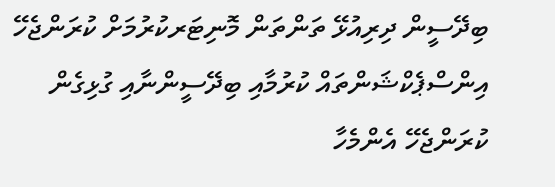ބިދޭސީން ދިރިއުޅޭ ތަންތަން މޮނިޓަރކުރުމަށް ކުރަންޖެހޭ އިންސްޕެކްޝަންތައް ކުރުމާއި ބިދޭސީންނާއި ގުޅިގެން ކުރަންޖެހޭ އެންމެހާ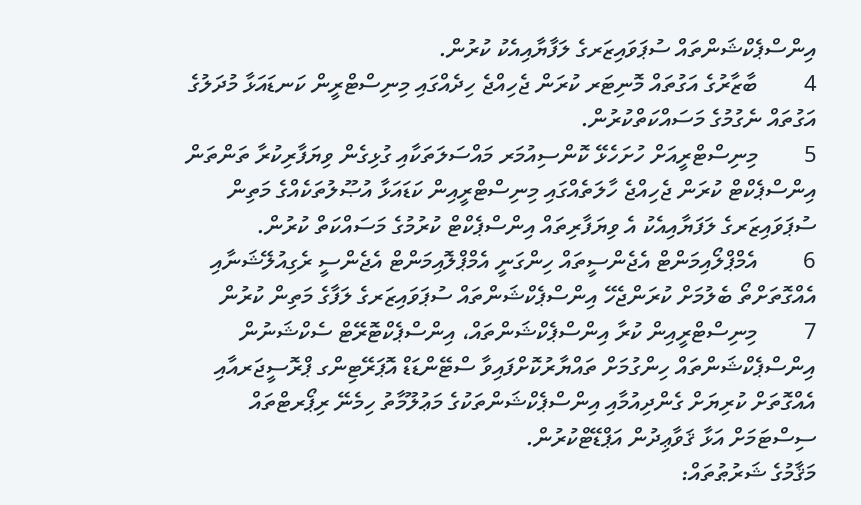އިންސްޕެކްޝަންތައް ސުޕަވައިޒަރގެ ލަފާޔާއިއެކު ކުރުން.
4        ބާޒާރުގެ އަގުތައް މޮނިޓަރ ކުރަން ޖެހިއްޖެ ހިދެއްގައި މިނިސްޓްރީން ކަނޑައަޅާ މުދަލުގެ އަގުތައް ނެގުމުގެ މަސައްކަތްކުރުން.
5        މިނިސްޓްރީއަށް ހުށަހެޅޭ ކޮންސިއުމަރ މައްސަލަތަކާއި ގުޅިގެން ވިޔަފާރިކުރާ ތަންތަން އިންސްޕެކްޓް ކުރަން ޖެހިއްޖެ ހާލަތެއްގައި މިނިސްޓްރީއިން ކަޑައަޅާ އުޞޫލުތަކެއްގެ މަތިން ސުޕަވައިޒަރގެ ލަފަޔާއިއެކު އެ ވިޔަފާރިތައް އިންސްޕެކްޓް ކުރުމުގެ މަސައްކަތް ކުރުން.
6        އެމްޕްލޯއިމަންޓް އެޖެންސީތައް ހިންގަނީ އެމްޕްލޮއިމަންޓް އެޖެންސީ ރެގިއުލޭޝަނާއި އެއްގޮތަށްތޯ ބެލުމަށް ކުރަންޖެހޭ އިންސްޕެކްޝަންތައް ސުޕަވައިޒަރގެ ލަފާގެ މަތިން ކުރުން
7        މިނިސްޓްރީއިން ކުރާ އިންސްޕެކްޝަންތައް، އިންސްޕެކްޓޮރޭޓް ސެކްޝަނުން އިންސްޕެކްޝަންތައް ހިންގުމަށް ތައްޔާރުކޮށްފައިވާ ސްޓޭންޑަޑް އޮޕަރޭޓިންގ ޕްރޮސީޖަރއާއި އެއްގޮތަށް ކުރިޔަށް ގެންދިއުމާއި އިންސްޕެކްޝަންތަކުގެ މަޢުލޫމާތު ހިމެނޭ ރިޕޯރޓްތައް ސިސްޓަމަށް އަޅާ ޤަވާޢިދުން އަޕްޑޭޓްކުރުން.
މަޤާމުގެ ޝަރުޠުތައް: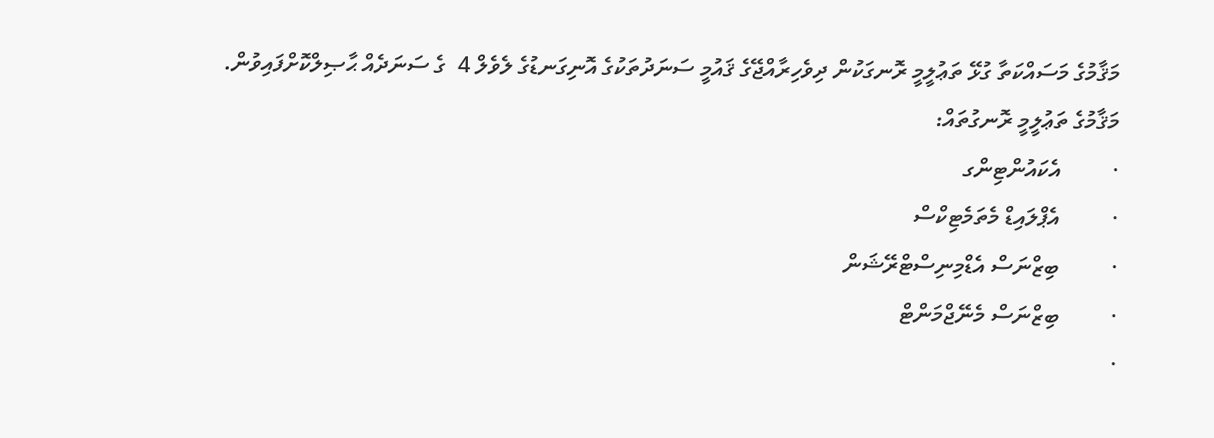މަޤާމުގެ މަސައްކަތާ ގުޅޭ ތަޢުލީމީ ރޮނގަކުން ދިވެހިރާއްޖޭގެ ޤައުމީ ސަނަދުތަކުގެ އޮނިގަނޑުގެ ލެވެލް 4  ގެ ސަނަދެއް ޙާޞިލްކޮށްފައިވުން.
މަޤާމުގެ ތަޢުލީމީ ރޮނގުތައް:
·         އެކައުންޓިންގ
·         އެޕްލައިޑް މެތަމެޓިކްސް
·         ބިޒްނަސް އެޑްމިނިސްޓްރޭޝަން
·         ބިޒްނަސް މެނޭޖްމަންޓް
·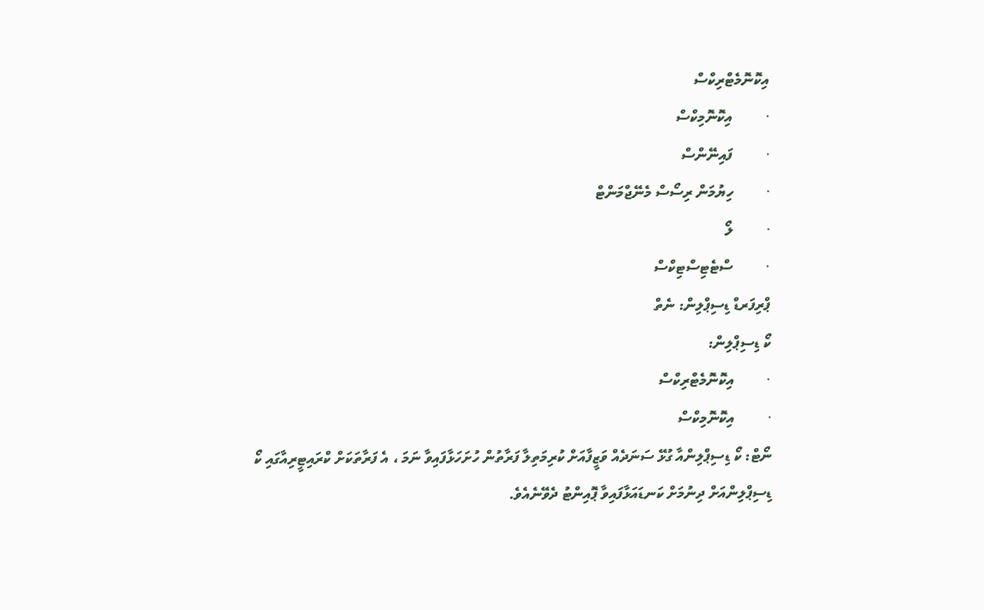އިކޮނޮމެޓްރިކްސް
·         އިކޮނޮމިކްސް
·         ފައިނޭންސް
·         ހިޔުމަން ރިސޯސް މެނޭޖްމަންޓް
·         ލޯ
·         ސްޓެޓިސްޓިކްސް
ޕްރިފަރޑް ޑިސިޕްލިން: ނެތް
ކޯ ޑިސިޕްލިން:
·         އިކޮނޮމެޓްރިކްސް
·         އިކޮނޮމިކްސް
ނޯޓް: ކޯ ޑިސިޕްލިންއާ ގުޅޭ ސަނަދެއް ވަޒީފާއަށް ކުރިމަތިލާ ފަރާތުން ހުށަހަޅާފައިވާ ނަމަ ، އެ ފަރާތަކަށް ކްރައިޓީރިއާގައި ކޯ ޑިސިޕްލިންއަށް ދިނުމަށް ކަނޑައަޅާފައިވާ ޕޮއިންޓު ދެވޭނެއެވެ.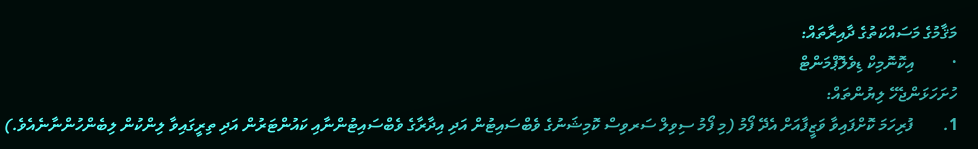މަޤާމުގެ މަސައްކަތުގެ ދާއިރާތައް:
·         އިކޮނޮމިކް ޑިވެލޮޕްމަންޓް
ހުށަހަޅަންޖެހޭ ލިޔުންތައް:
1.       ފުރިހަމަ ކޮށްފައިވާ ވަޒީފާއަށް އެދޭ ފޯމު (މި ފޯމު ސިވިލް ސަރވިސް ކޮމިޝަނުގެ ވެބްސައިޓުން އަދި އިދާރާގެ ވެބްސައިޓުންނާއި ކައުންޓަރުން އަދި ތިރީގައިވާ ލިންކުން ލިބެންހުންނާނެއެވެ.)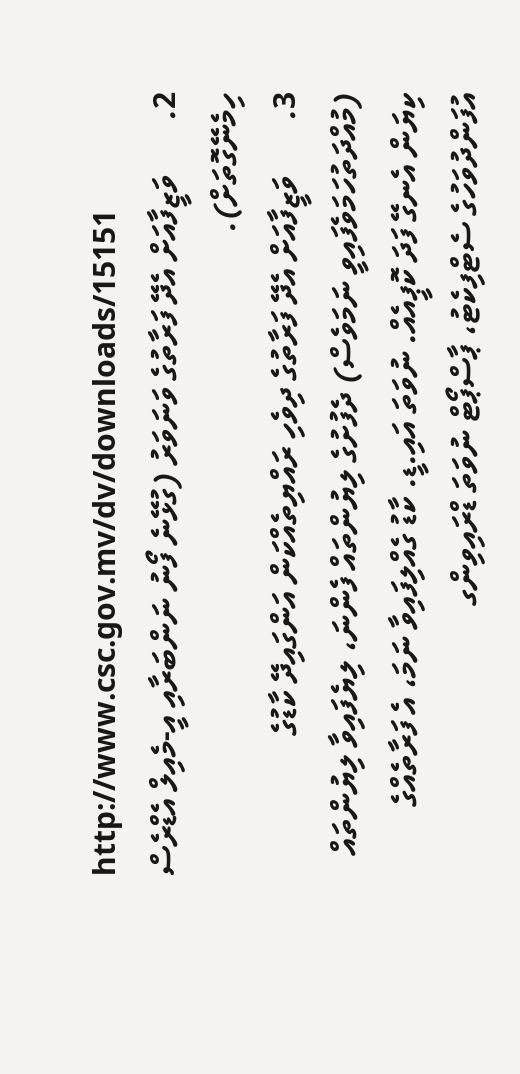http://www.csc.gov.mv/dv/downloads/15151
2.       ވަޒީފާއަށް އެދޭ ފަރާތުގެ ވަނަވަރު (ގުޅޭނެ ފޯނު ނަންބަރާއި އީ-މެއިލް އެޑްރެސް ހިމެނޭގޮތަށް).
3.       ވަޒީފާއަށް އެދޭ ފަރާތުގެ ދިވެހި ރައްޔިތެއްކަން އަންގައިދޭ ކާޑުގެ (މުއްދަތުހަމަވެފައިވީ ނަމަވެސް) ދެފުށުގެ ލިޔުންތައް ފެންނަ، ލިޔެފައިވާ ލިޔުންތައް ކިޔަން އެނގޭ ފަދަ ކޮޕީއެއް. ނުވަތަ އައި.ޑީ. ކާޑު ގެއްލިފައިވާ ނަމަ، އެ ފަރާތެއްގެ އުފަންދުވަހުގެ ސެޓްފިކެޓު، ޕާސްޕޯޓް ނުވަތަ ޑްރައިވިންގ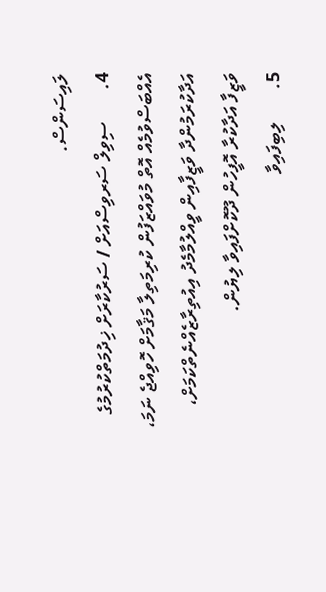ލައިސަންސް.
4.       ސިވިލް ސަރވިސްއަށް / ސަރުކާރަށް ޚިދުމަތްކުރުމުގެ އެއްބަސްވުމެއް އޮތް މުވައްޒަފުން ކުރިމަތިލާ މަޤާމަށް ހޮވިއްޖެ ނަމަ، އަދާކުރަމުންދާ ވަޒީފާއިން ވީއްލުމާމެދު އިއުތިރާޒެއްނެތްކަމަށް، ވަޒީފާ އަދާކުރާ އޮފީހުން ދޫކޮށްފައިވާ ލިޔުން.
5.       ލިބިފައިވާ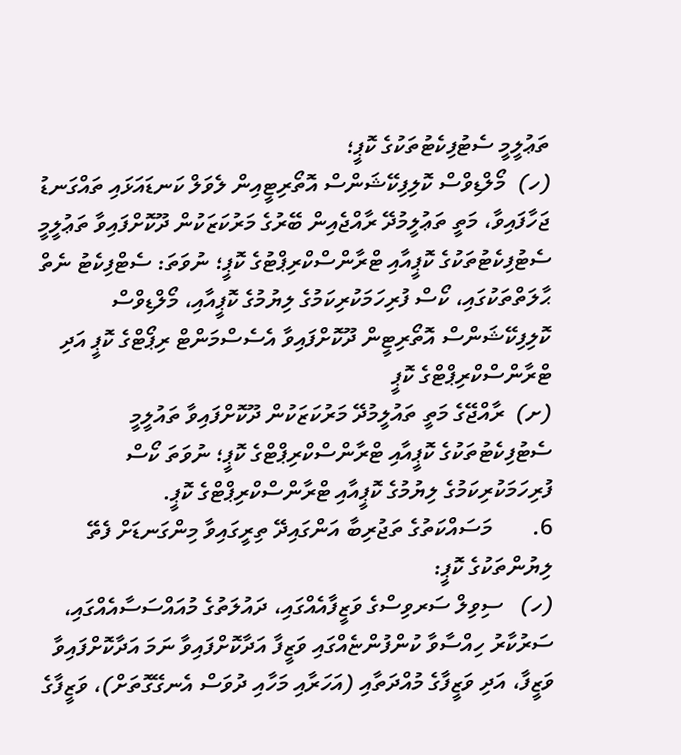ތަޢުލީމީ ސެޓުފިކެޓުތަކުގެ ކޮޕީ؛
(ހ)  މޯލްޑިވްސް ކޮލިފިކޭޝަންސް އޮތޯރިޓީއިން ލެވަލް ކަނޑައަޅައި ތައްގަނޑު ޖަހާފައިވާ، މަތީ ތަޢުލީމުދޭ ރާއްޖެއިން ބޭރުގެ މަރުކަޒަކުން ދޫކޮށްފައިވާ ތަޢުލީމީ ސެޓުފިކެޓުތަކުގެ ކޮޕީއާއި ޓްރާންސްކްރިޕްޓުގެ ކޮޕީ؛ ނުވަތަ: ސެޓްފިކެޓު ނެތް ޙާލަތްތަކުގައި، ކޯސް ފުރިހަމަކުރިކަމުގެ ލިޔުމުގެ ކޮޕީއާއި، މޯލްޑިވްސް ކޮލިފިކޭޝަންސް އޮތޯރިޓީން ދޫކޮށްފައިވާ އެސެސްމަންޓް ރިޕޯޓްގެ ކޮޕީ އަދި ޓްރާންސްކްރިޕްޓްގެ ކޮޕީ
(ށ)  ރާއްޖޭގެ މަތީ ތައުލީމުދޭ މަރުކަޒަކުން ދޫކޮށްފައިވާ ތައުލީމީ ސެޓުފިކެޓުތަކުގެ ކޮޕީއާއި ޓްރާންސްކްރިޕްޓްގެ ކޮޕީ؛ ނުވަތަ ކޯސް ފުރިހަމަކުރިކަމުގެ ލިޔުމުގެ ކޮޕީއާއި ޓްރާންސްކްރިޕްޓްގެ ކޮޕީ.
6.       މަސައްކަތުގެ ތަޖުރިބާ އަންގައިދޭ ތިރީގައިވާ މިންގަނޑަށް ފެތޭ ލިޔުންތަކުގެ ކޮޕީ:
(ހ)   ސިވިލް ސަރވިސްގެ ވަޒީފާއެއްގައި، ދައުލަތުގެ މުއައްސަސާއެއްގައި، ސަރުކާރު ހިއްސާވާ ކުންފުންޏެއްގައި ވަޒީފާ އަދާކޮށްފައިވާ ނަމަ އަދާކޮށްފައިވާ ވަޒީފާ، އަދި ވަޒީފާގެ މުއްދަތާއި (އަހަރާއި މަހާއި ދުވަސް އެނގޭގޮތަށް)، ވަޒީފާގެ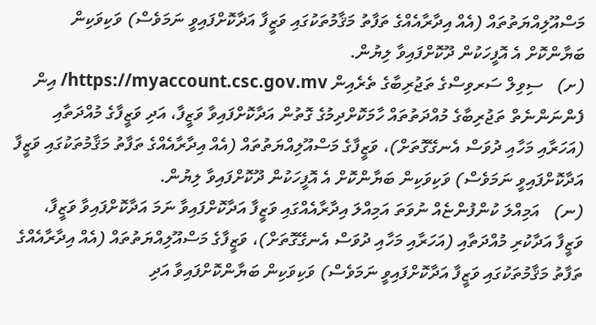މަސްއޫލިއްޔަތުތައް (އެއް އިދާރާއެއްގެ ތަފާތު މަޤާމުތަކުގައި ވަޒީފާ އަދާކޮށްފައިވީ ނަމަވެސް) ވަކިވަކިން ބަޔާންކޮށް އެ އޮފީހަކުން ދޫކޮށްފައިވާ ލިޔުން.
(ށ)   ސިވިލް ސަރވިސްގެ ތަޖުރިބާގެ ތެރެއިން https://myaccount.csc.gov.mv/ އިން ފެންނަންނެތް ތަޖުރިބާގެ މުއްދަތުތައް ހާމަކޮށްދިމުގެ ގޮތުން އަދާކޮށްފައިވާ ވަޒީފާ، އަދި ވަޒީފާގެ މުއްދަތާއި (އަހަރާއި މަހާއި ދުވަސް އެނގޭގޮތަށް)، ވަޒީފާގެ މަސްއޫލިއްޔަތުތައް (އެއް އިދާރާއެއްގެ ތަފާތު މަޤާމުތަކުގައި ވަޒީފާ އަދާކޮށްފައިވީ ނަމަވެސް) ވަކިވަކިން ބަޔާންކޮށް އެ އޮފީހަކުން ދޫކޮށްފައިވާ ލިޔުން.
(ނ)   އަމިއްލަ ކުންފުންޏެއް ނުވަތަ އަމިއްލަ އިދާރާއެއްގައި ވަޒީފާ އަދާކޮށްފައިވާ ނަމަ އަދާކޮށްފައިވާ ވަޒީފާ، ވަޒީފާ އަދާކުރި މުއްދަތާއި (އަހަރާއި މަހާއި ދުވަސް އެނގޭގޮތަށް)، ވަޒީފާގެ މަސްއޫލިއްޔަތުތައް (އެއް އިދާރާއެއްގެ ތަފާތު މަޤާމުތަކުގައި ވަޒީފާ އަދާކޮށްފައިވީ ނަމަވެސް) ވަކިވަކިން ބަޔާންކޮށްފައިވާ އަދި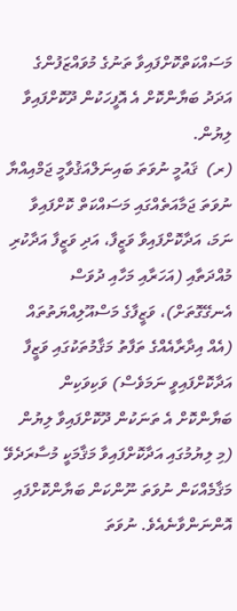މަސައްކަތްކޮށްފައިވާ ތަނުގެ މުވައްޒަފުންގެ އަދަދު ބަޔާންކޮށް އެ އޮފީހަކުން ދޫކޮށްފައިވާ ލިޔުން.
(ރ)  ޤައުމީ ނުވަތަ ބައިނަލްއަޤުވާމީ ޖަމްއިއްޔާ ނުވަތަ ޖަމާއަތެއްގައި މަސައްކަތް ކޮށްފައިވާ ނަމަ، އަދާކޮށްފައިވާ ވަޒީފާ، އަދި ވަޒީފާ އަދާކުރި މުއްދަތާއި (އަހަރާއި މަހާއި ދުވަސް އެނގޭގޮތަށް)، ވަޒީފާގެ މަސްއޫލިއްޔަތުތައް (އެއް އިދާރާއެއްގެ ތަފާތު މަޤާމުތަކުގައި ވަޒީފާ އަދާކޮށްފައިވީ ނަމަވެސް) ވަކިވަކިން ބަޔާންކޮށް އެ ތަނަކުން ދޫކޮށްފައިވާ ލިޔުން (މި ލިޔުމުގައި އަދާކޮށްފައިވާ މަޤާމަކީ މުސާރަދެވޭ މަޤާމެއްކަން ނުވަތަ ނޫންކަން ބަޔާންކޮށްފައި އޮންނަންވާނެއެވެ. ނުވަތަ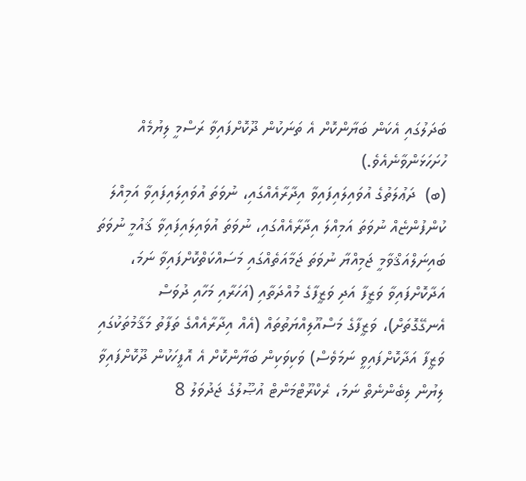ބަދަލުގައި އެކަން ބަޔާންކޮށް އެ ތަނަކުން ދޫކޮށްފައިވާ ރަސްމީ ލިޔުމެއް ހުށަހަޅަންވާނެއެވެ.)
(ބ)  ދަޢުލަތުގެ އުވައިލައިފައިވާ އިދާރާއެއްގައި، ނުވަތަ އުވައިލައިފައިވާ އަމިއްލަ ކުންފުންޏެއް ނުވަތަ އަމިއްލަ އިދާރާއެއްގައި، ނުވަތަ އުވައިލައިފައިވާ ޤައުމީ ނުވަތަ ބައިނަލްއަޤްވާމީ ޖަމިއްޔާ ނުވަތަ ޖަމާއަތެއްގައި މަސައްކަތްކޮށްފައިވާ ނަމަ، އަދާކޮށްފައިވާ ވަޒީފާ އަދި ވަޒީފާގެ މުއްދަތާއި (އަހަރާއި މަހާއި ދުވަސް އެނގޭގޮތަށް)، ވަޒީފާގެ މަސްއޫލިއްޔަތުތައް (އެއް އިދާރާއެއްގެ ތަފާތު މަޤާމުތަކުގައި ވަޒީފާ އަދާކޮށްފައިވީ ނަމަވެސް) ވަކިވަކިން ބަޔާންކޮށް އެ އޮފީހަކުން ދޫކޮށްފައިވާ ލިޔުން ލިބެންނެތް ނަމަ، ރެކްރޫޓްމަންޓް އުޞޫލުގެ ޖަދުވަލު 8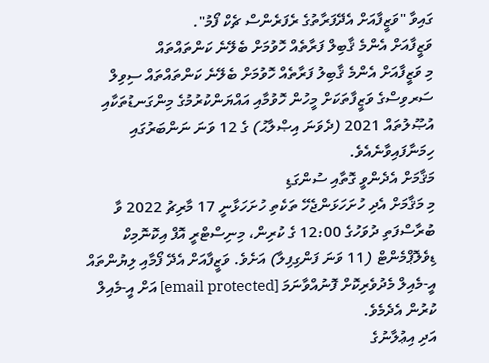ގައިވާ "ވަޒީފާއަށް އެދޭފަރާތުގެ ރެފަރެންސް ޗެކް ފޯމު".
ވަޒީފާއަށް އެންމެ ޤާބިލް ފަރާތެއް ހޮވުމަށް ބެލޭނެ ކަންތައްތައް
މި ވަޒީފާއަށް އެންމެ ޤާބިލު ފަރާތެއް ހޮވުމަށް ބެލޭނެ ކަންތައްތައް ސިވިލް ސަރވިސްގެ ވަޒީފާތަކަށް މީހުން ހޮވުމާއި އައްޔަންކުރުމުގެ މިންގަނޑުތަކާއި އުޞޫލުތައް 2021 (ދެވަނަ އިޞްލާޙު) ގެ 12 ވަނަ ނަންބަރުގައި ހިމަނާފައިވާނެއެވެ.
މަޤާމަށް އެދެންވީ ގޮތާއި ސުންގަޑި
މި މަޤާމަށް އެދި ހުށަހަޅަންޖެހޭ ތަކެތި ހުށަހަޅާނީ 17 މާރިޗު 2022 ވާ ބުރާސްފަތި ދުވަހުގެ 12:00 ގެ ކުރިން، މިނިސްޓްރީ އޮފް އިކޮނޮމިކް ޑިވެލޮޕްމެންޓް (11 ވަނަ ފަންގިފިލާ) އަށެވެ. ވަޒީފާއަށް އެދޭ ފޯމާއި ލިޔުންތައް އީ-މެއިލް މެދުވެރިކޮށް ފޮނުއްވާނަމަ [email protected] އަށް އީ-މެއިލް ކުރުން އެދެމެވެ.
އަދި އިޢުލާނުގެ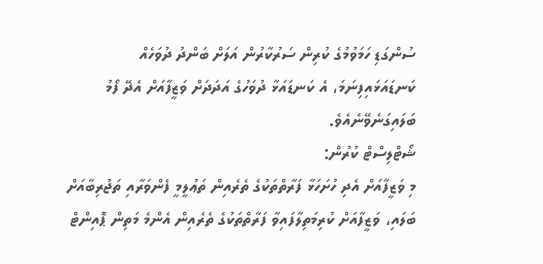ސުންގަޑި ހަމަވުމުގެ ކުރިން ސަރުކާރުން އަލަށް ބަންދު ދުވަހެއް ކަނޑައަޅައިފިނަމަ، އެ ކަނޑައަޅާ ދުވަހުގެ އަދަދަށް ވަޒީފާއަށް އެދޭ ފޯމު ބަލައިގަނެވޭނެއެވެ.
ޝޯޓްލިސްޓް ކުރުން:
މި ވަޒީފާއަށް އެދި ހުށަހަޅާ ފަރާތްތަކުގެ ތެރެއިން ތަޢުލީމީ ފެންވަރާއި ތަޖުރިބާއަށް ބަލައި، ވަޒީފާއަށް ކުރިމަތިލާފައިވާ ފަރާތްތަކުގެ ތެރެއިން އެންމެ މަތިން ޕޮއިންޓް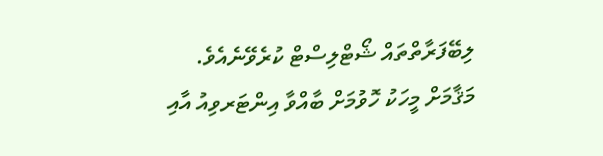ލިބޭފަރާތްތައް ޝޯޓްލިސްޓް ކުރެވޭނެއެވެ.
މަޤާމަށް މީހަކު ހޮވުމަށް ބާއްވާ އިންޓަރވިއު އާއި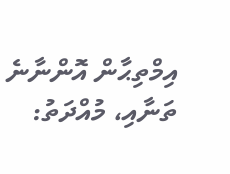އިމްތިޙާން އޮންނާނެ ތަނާއި، މުއްދަތު: